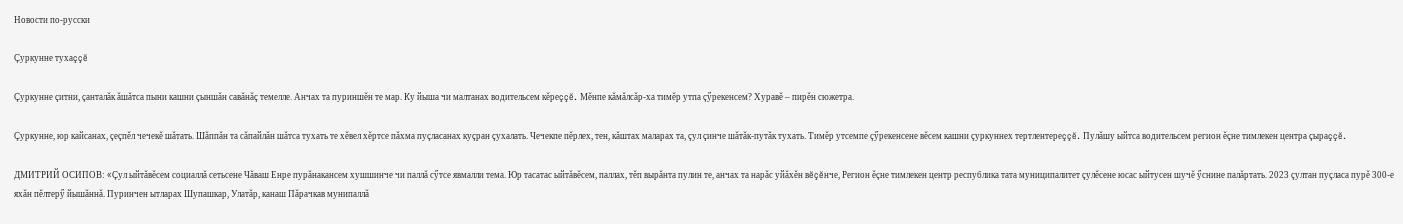Новости по-русски

Çуркунне тухаççĕ

Çуркунне çитни, çанталăк ăшăтса пыни кашни çыншăн савăнăç темелле. Анчах та пуриншĕн те мар. Ку йыша чи малтанах водительсем кĕреççĕ. Мĕнпе кăмăлсăр-ха тимĕр утпа çӳрекенсем? Хуравĕ – пирĕн сюжетра.

Çуркунне, юр кайсанах, çеçпĕл чечекĕ шăтать. Шăппăн та сăпайлăн шăтса тухать те хĕвел хĕртсе пăхма пуçласанах куçран çухалать. Чечекпе пĕрлех, тен, кăштах маларах та, çул çинче шăтăк-путăк тухать. Тимĕр утсемпе çӳрекенсене вĕсем кашни çуркуннех тертлентереççĕ. Пулăшу ыйтса водительсем регион ĕçне тимлекен центра çыраççĕ.

ДМИТРИЙ ОСИПОВ: «Çул ыйтăвĕсем социаллă сетьсене Чăваш Енре пурăнакансем хушшинче чи паллă сӳтсе явмалли тема. Юр тасатас ыйтăвĕсем, паллах, тĕп вырăнта пулин те, анчах та нарăс уйăхĕн вĕçĕнче, Регион ĕçне тимлекен центр республика тата муниципалитет çулĕсене юсас ыйтусен шучĕ ӳснине палăртать. 2023 çултан пуçласа пурĕ 300-е яхăн пĕлтерӳ йышăннă. Пуринчен ытларах Шупашкар, Улатăр, канаш Пăрачкав мунипаллă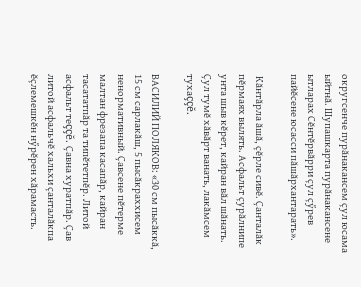округсенче пурăнакансем çул юсама ыйтнă. Шупашкарта пурăнакансене ытларах Сĕнтĕрвăрри çул çӳрев пайĕсене юсасси пăшăрхантарать».

 Кăнтăрла ăшă, çĕрле сивĕ. Çанталăк пĕрмаях вылять. Асфальт çурăлнипе унта шыв кĕрет, кайран вăл шăнать. Çул тумĕ хăвăрт ванать, лакăмсем тухаççĕ.

ВАСИЛИЙ ПОЛЯКОВ: «30 см пысăккă, 15 см сарлакăш, 5 пысăкраххисем ненормативный. Çавсене пĕтерме малтан фрезапа касапăр, кайран тасататпăр та типĕтетпĕр. Литой асфальт теççĕ. Çавна хуратпăр. Çав литой асфальчĕ хальхи çанталăкпа ĕçлемешкĕн нӳрĕрен хăрамасть.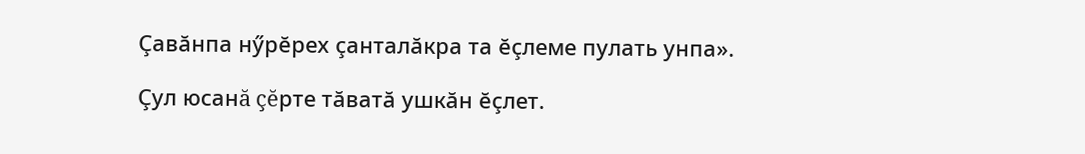Çавăнпа нӳрĕрех çанталăкра та ĕçлеме пулать унпа».

Çул юсанă çĕрте тăватă ушкăн ĕçлет.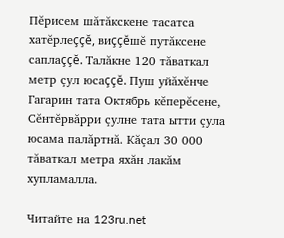Пĕрисем шăтăкскене тасатса хатĕрлеççĕ, виççĕшĕ путăксене саплаççĕ. Талăкне 120 тăваткал метр çул юсаççĕ. Пуш уйăхĕнче Гагарин тата Октябрь кĕперĕсене, Сĕнтĕрвăрри çулне тата ытти çула юсама палăртнă. Кăçал 30 000 тăваткал метра яхăн лакăм хупламалла.

Читайте на 123ru.net